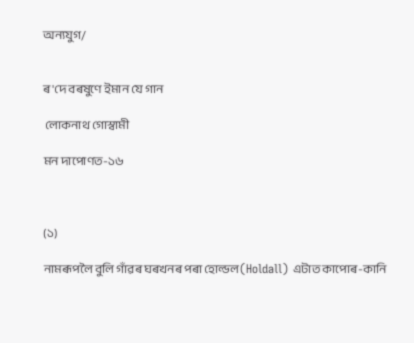অন্যযুগ/


ৰ'দে বৰষুণে ইমান যে গান

 লোকনাথ গোস্বামী

মন দাপোণত-১৬



(১)

নামৰূপলৈ বুলি গাঁৱৰ ঘৰখনৰ পৰা হোল্ডল(Holdall) এটাত কাপোৰ-কানি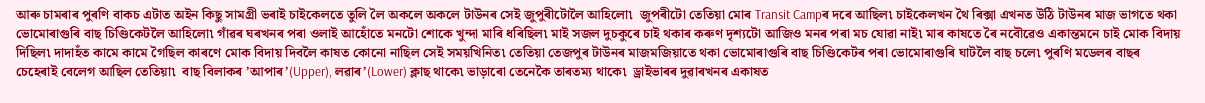আৰু চামৰাৰ পুৰণি বাকচ এটাত অইন কিছু সামগ্ৰী ভৰাই চাইকেলতে তুলি লৈ অকলে অকলে টাউনৰ সেই জুপুৰীটোলৈ আহিলো৷  জুপৰীটো তেতিয়া মোৰ Transit Campৰ দৰে আছিল৷ চাইকেলখন থৈ ৰিক্সা এখনত উঠি টাউনৰ মাজ ভাগতে থকা ভোমোৰাগুৰি বাছ চিণ্ডিকেটলৈ আহিলো৷ গাঁৱৰ ঘৰখনৰ পৰা ওলাই আহোঁতে মনটো শোকে খুন্দা মাৰি ধৰিছিল৷ মাই সজল দুচকুৰে চাই থকাৰ কৰুণ দৃশ্যটো আজিও মনৰ পৰা মচ যোৱা নাই৷ মাৰ কাষতে ৰৈ নবৌৱেও একান্তমনে চাই মোক বিদায় দিছিল৷ দাদাহঁত কামে কামে গৈছিল কাৰণে মোক বিদায় দিবলৈ কাষত কোনো নাছিল সেই সময়খিনিত৷ তেতিয়া তেজপুৰ টাউনৰ মাজমজিয়াতে থকা ভোমোৰাগুৰি বাছ চিণ্ডিকেটৰ পৰা ভোমোৰাগুৰি ঘাটলৈ বাছ চলে৷ পুৰণি মডেলৰ বাছৰ চেহেৰাই বেলেগ আছিল তেতিয়া৷  বাছ বিলাকৰ ’আপাৰ’(Upper), লৱাৰ’(Lower) ক্লাছ থাকে৷ ভাড়াৰো তেনেকৈ তাৰতম্য থাকে৷  ড্ৰাইভাৰৰ দুৱাৰখনৰ একাষত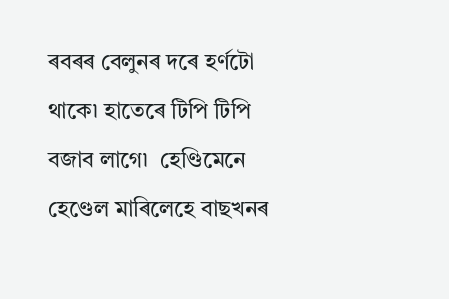ৰবৰৰ বেলুনৰ দৰে হৰ্ণটো থাকে৷ হাতেৰে টিপি টিপি বজাব লাগে৷  হেণ্ডিমেনে হেণ্ডেল মাৰিলেহে বাছখনৰ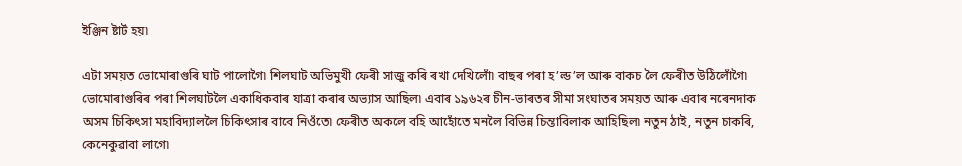ইঞ্জিন ষ্টাৰ্ট হয়৷

এটা সময়ত ভোমোৰাগুৰি ঘাট পালোগৈ৷ শিলঘাট অভিমুখী ফেৰী সাজু কৰি ৰখা দেখিলোঁ৷ বাছৰ পৰা হ’ল্ড’ল আৰু বাকচ লৈ ফেৰীত উঠিলোঁগৈ৷ ভোমোৰাগুৰিৰ পৰা শিলঘাটলৈ একাধিকবাৰ যাত্ৰা কৰাৰ অভ্যাস আছিল৷ এবাৰ ১৯৬২ৰ চীন-ভাৰতৰ সীমা সংঘাতৰ সময়ত আৰু এবাৰ নৰেনদাক অসম চিকিৎসা মহাবিদ্যাললৈ চিকিৎসাৰ বাবে নিওঁতে৷ ফেৰীত অকলে বহি আহোঁতে মনলৈ বিভিন্ন চিন্তাবিলাক আহিছিল৷ নতুন ঠাই, নতুন চাকৰি, কেনেকুৱাবা লাগে৷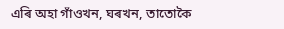এৰি অহা গাঁওখন, ঘৰখন, তাতোকৈ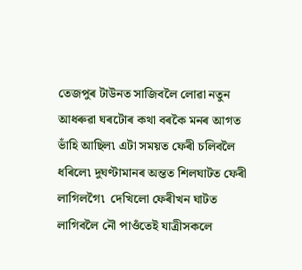তেজপুৰ টাউনত সাজিবলৈ লোৱা নতুন আধৰুৱা ঘৰটোৰ কথা বৰকৈ মনৰ আগত ভাঁহি আছিল৷ এটা সময়ত ফেৰী চলিবলৈ ধৰিলে৷ দুঘণ্টামানৰ অন্তত শিলঘাটত ফেৰী লাগিলগৈ৷  দেখিলো ফেৰীখন ঘাটত লাগিবলৈ নৌ পাওঁতেই যাত্ৰীসকলে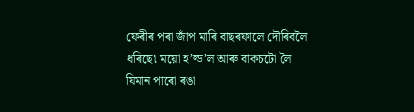ফেৰীৰ পৰা জাঁপ মাৰি বাছৰফালে দৌৰিবলৈ ধৰিছে৷ ময়ো হ’ল্ড’ল আৰু বাকচটো লৈ যিমান পাৰো ৰঙা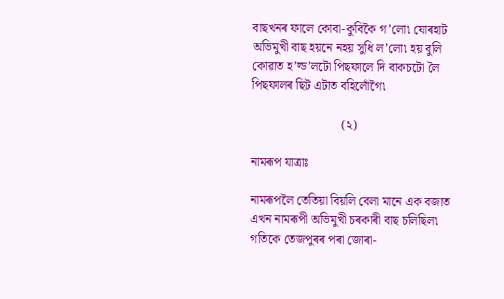বাছখনৰ ফালে কোবা-কুবিকৈ গ’লো৷ যোৰহাট অভিমুখী বাছ হয়নে নহয় সুধি ল’লো৷ হয় বুলি কোৱাত হ’ল্ড’লটো পিছফালে দি বাকচটো লৈ পিছফালৰ ছিট এটাত বহিলোঁগৈ৷

                             (২)

নামৰূপ যাত্ৰাঃ

নামৰূপলৈ তেতিয়া বিয়লি বেলা মানে এক বজাত এখন নামৰূপী অভিমুখী চৰকাৰী বাছ চলিছিল৷  গতিকে তেজপুৰৰ পৰা জোৰা-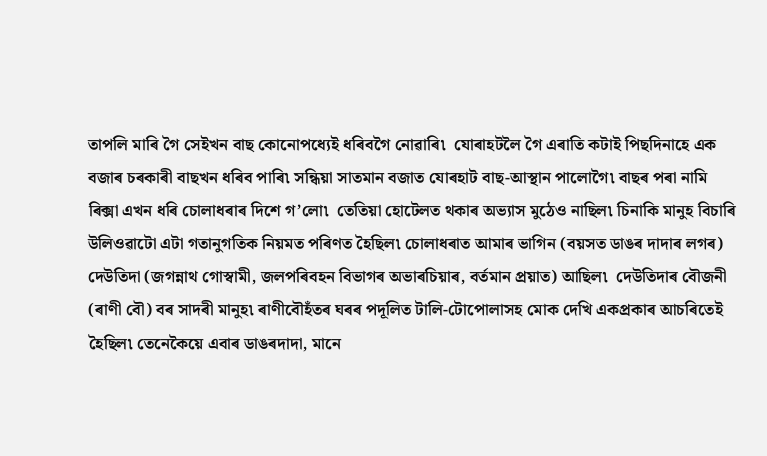তাপলি মাৰি গৈ সেইখন বাছ কোনোপধ্যেই ধৰিবগৈ নোৱাৰি৷  যোৰাহটলৈ গৈ এৰাতি কটাই পিছদিনাহে এক বজাৰ চৰকাৰী বাছখন ধৰিব পাৰি৷ সন্ধিয়া সাতমান বজাত যোৰহাট বাছ-আস্থান পালোগৈ৷ বাছৰ পৰা নামি ৰিক্সা এখন ধৰি চোলাধৰাৰ দিশে গ’লো৷  তেতিয়া হোটেলত থকাৰ অভ্যাস মুঠেও নাছিল৷ চিনাকি মানুহ বিচাৰি উলিওৱাটো এটা গতানুগতিক নিয়মত পৰিণত হৈছিল৷ চোলাধৰাত আমাৰ ভাগিন (বয়সত ডাঙৰ দাদাৰ লগৰ) দেউতিদা (জগন্নাথ গোস্বামী, জলপৰিবহন বিভাগৰ অভাৰচিয়াৰ, বৰ্তমান প্ৰয়াত) আছিল৷  দেউতিদাৰ বৌজনী (ৰাণী বৌ) বৰ সাদৰী মানুহ৷ ৰাণীবৌহঁতৰ ঘৰৰ পদূলিত টালি-টোপোলাসহ মোক দেখি একপ্ৰকাৰ আচৰিতেই হৈছিল৷ তেনেকৈয়ে এবাৰ ডাঙৰদাদা, মানে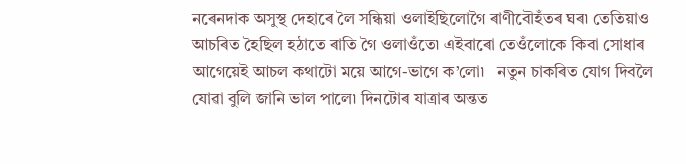নৰেনদাক অসুস্থ দেহাৰে লৈ সন্ধিয়া ওলাইছিলোগৈ ৰাণীবৌহঁতৰ ঘৰ৷ তেতিয়াও আচৰিত হৈছিল হঠাতে ৰাতি গৈ ওলাওঁতে৷ এইবাৰো তেওঁলোকে কিবা সোধাৰ আগেয়েই আচল কথাটো ময়ে আগে-ভাগে ক’লো৷   নতুন চাকৰিত যোগ দিবলৈ যোৱা বুলি জানি ভাল পালে৷ দিনটোৰ যাত্ৰাৰ অন্তত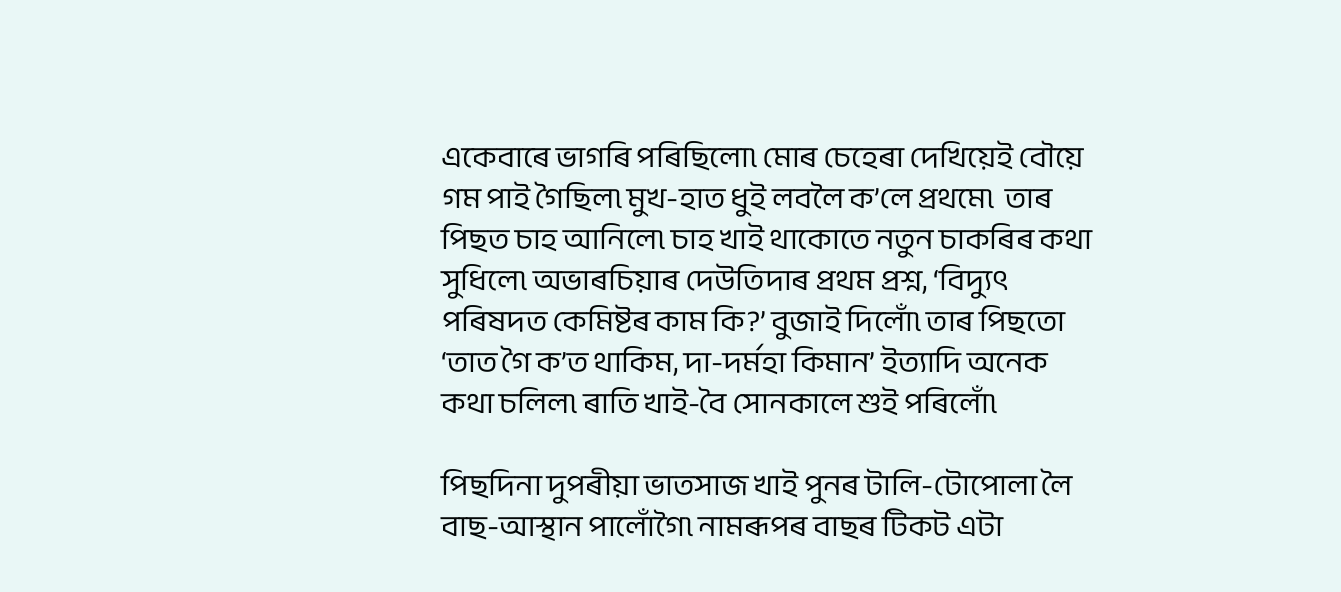একেবাৰে ভাগৰি পৰিছিলো৷ মোৰ চেহেৰা দেখিয়েই বৌয়ে গম পাই গৈছিল৷ মুখ-হাত ধুই লবলৈ ক’লে প্ৰথমে৷  তাৰ পিছত চাহ আনিলে৷ চাহ খাই থাকোতে নতুন চাকৰিৰ কথা সুধিলে৷ অভাৰচিয়াৰ দেউতিদাৰ প্ৰথম প্ৰশ্ন, ‘বিদ্যুৎ পৰিষদত কেমিষ্টৰ কাম কি?’ বুজাই দিলোঁ৷ তাৰ পিছতো ‘তাত গৈ ক’ত থাকিম, দা-দৰ্মহা কিমান’ ইত্যাদি অনেক কথা চলিল৷ ৰাতি খাই-বৈ সোনকালে শুই পৰিলোঁ৷

পিছদিনা দুপৰীয়া ভাতসাজ খাই পুনৰ টালি-টোপোলা লৈ বাছ-আস্থান পালোঁগৈ৷ নামৰূপৰ বাছৰ টিকট এটা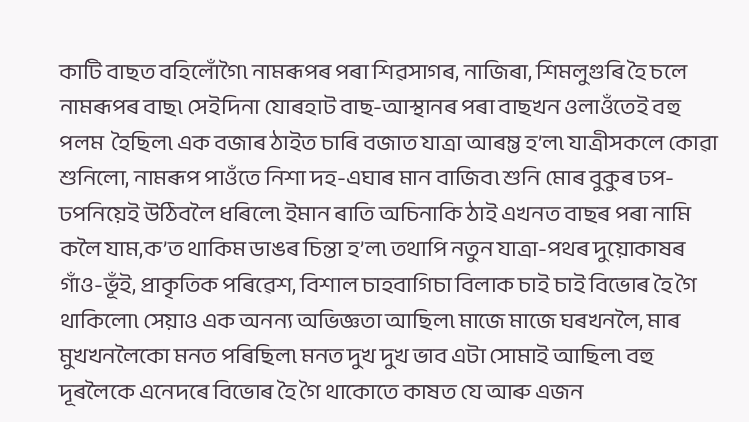কাটি বাছত বহিলোঁগৈ৷ নামৰূপৰ পৰা শিৱসাগৰ, নাজিৰা, শিমলুগুৰি হৈ চলে নামৰূপৰ বাছ৷ সেইদিনা যোৰহাট বাছ-আস্থানৰ পৰা বাছখন ওলাওঁতেই বহু পলম  হৈছিল৷ এক বজাৰ ঠাইত চাৰি বজাত যাত্ৰা আৰম্ভ হ’ল৷ যাত্ৰীসকলে কোৱা শুনিলো, নামৰূপ পাওঁতে নিশা দহ-এঘাৰ মান বাজিব৷ শুনি মোৰ বুকুৰ ঢপ-ঢপনিয়েই উঠিবলৈ ধৰিলে৷ ইমান ৰাতি অচিনাকি ঠাই এখনত বাছৰ পৰা নামি কলৈ যাম,ক’ত থাকিম ডাঙৰ চিন্তা হ’ল৷ তথাপি নতুন যাত্ৰা-পথৰ দুয়োকাষৰ গাঁও-ভূঁই, প্ৰাকৃতিক পৰিৱেশ, বিশাল চাহবাগিচা বিলাক চাই চাই বিভোৰ হৈ গৈ থাকিলো৷ সেয়াও এক অনন্য অভিজ্ঞতা আছিল৷ মাজে মাজে ঘৰখনলৈ, মাৰ মুখখনলৈকো মনত পৰিছিল৷ মনত দুখ দুখ ভাব এটা সোমাই আছিল৷ বহু দূৰলৈকে এনেদৰে বিভোৰ হৈ গৈ থাকোতে কাষত যে আৰু এজন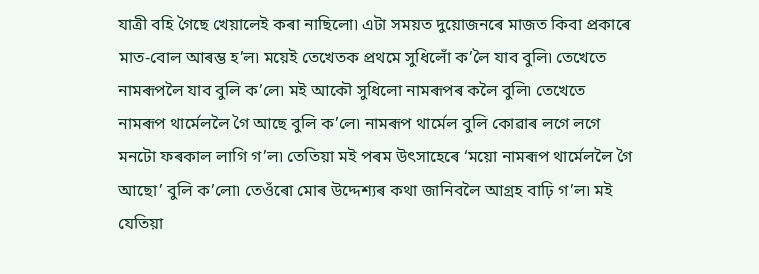যাত্ৰী বহি গৈছে খেয়ালেই কৰা নাছিলো৷ এটা সময়ত দুয়োজনৰে মাজত কিবা প্ৰকাৰে মাত-বোল আৰম্ভ হ’ল৷ ময়েই তেখেতক প্ৰথমে সুধিলোঁ ক’লৈ যাব বুলি৷ তেখেতে নামৰূপলৈ যাব বুলি ক’লে৷ মই আকৌ সুধিলো নামৰূপৰ কলৈ বুলি৷ তেখেতে নামৰূপ থাৰ্মেললৈ গৈ আছে বুলি ক’লে৷ নামৰূপ থাৰ্মেল বুলি কোৱাৰ লগে লগে মনটো ফৰকাল লাগি গ’ল৷ তেতিয়া মই পৰম উৎসাহেৰে ‘ময়ো নামৰূপ থাৰ্মেললৈ গৈ আছো’ বুলি ক’লো৷ তেওঁৰো মোৰ উদ্দেশ্যৰ কথা জানিবলৈ আগ্ৰহ বাঢ়ি গ’ল৷ মই যেতিয়া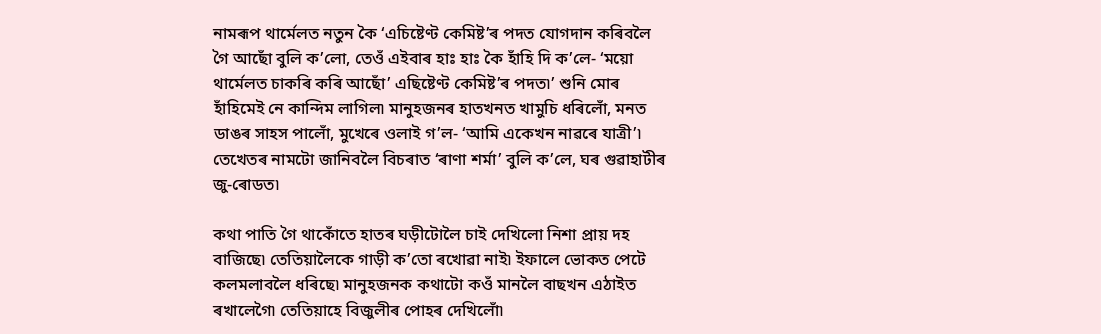নামৰূপ থাৰ্মেলত নতুন কৈ ‘এচিষ্টেণ্ট কেমিষ্ট’ৰ পদত যোগদান কৰিবলৈ গৈ আছোঁ বুলি ক’লো, তেওঁ এইবাৰ হাঃ হাঃ কৈ হাঁহি দি ক’লে- ‘ময়ো থাৰ্মেলত চাকৰি কৰি আছোঁ’ এছিষ্টেণ্ট কেমিষ্ট’ৰ পদত৷’ শুনি মোৰ হাঁহিমেই নে কান্দিম লাগিল৷ মানুহজনৰ হাতখনত খামুচি ধৰিলোঁ, মনত ডাঙৰ সাহস পালোঁ, মুখেৰে ওলাই গ’ল- ‘আমি একেখন নাৱৰে যাত্ৰী’৷ তেখেতৰ নামটো জানিবলৈ বিচৰাত ‘ৰাণা শৰ্মা’ বুলি ক’লে, ঘৰ গুৱাহাটীৰ জু-ৰোডত৷

কথা পাতি গৈ থাকোঁতে হাতৰ ঘড়ীটোলৈ চাই দেখিলো নিশা প্ৰায় দহ বাজিছে৷ তেতিয়ালৈকে গাড়ী ক’তো ৰখোৱা নাই৷ ইফালে ভোকত পেটে কলমলাবলৈ ধৰিছে৷ মানুহজনক কথাটো কওঁ মানলৈ বাছখন এঠাইত ৰখালেগৈ৷ তেতিয়াহে বিজুলীৰ পোহৰ দেখিলোঁ৷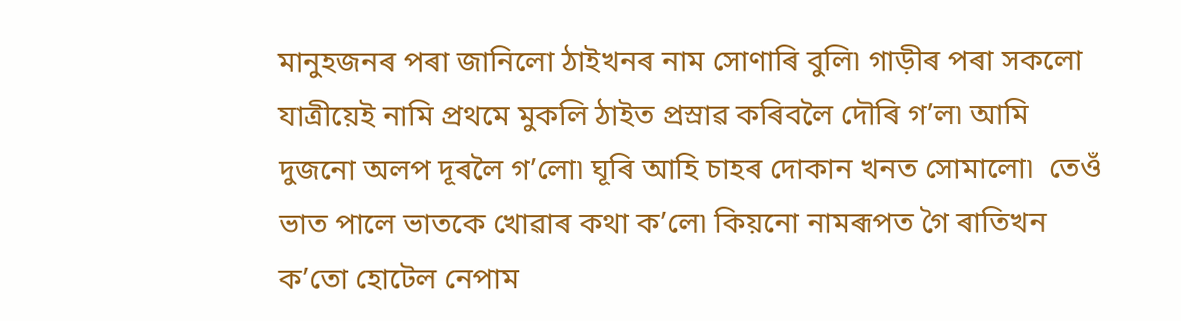মানুহজনৰ পৰা জানিলো ঠাইখনৰ নাম সোণাৰি বুলি৷ গাড়ীৰ পৰা সকলো যাত্ৰীয়েই নামি প্ৰথমে মুকলি ঠাইত প্ৰস্ৰাৱ কৰিবলৈ দৌৰি গ’ল৷ আমি দুজনো অলপ দূৰলৈ গ’লো৷ ঘূৰি আহি চাহৰ দোকান খনত সোমালো৷  তেওঁ ভাত পালে ভাতকে খোৱাৰ কথা ক’লে৷ কিয়নো নামৰূপত গৈ ৰাতিখন ক’তো হোটেল নেপাম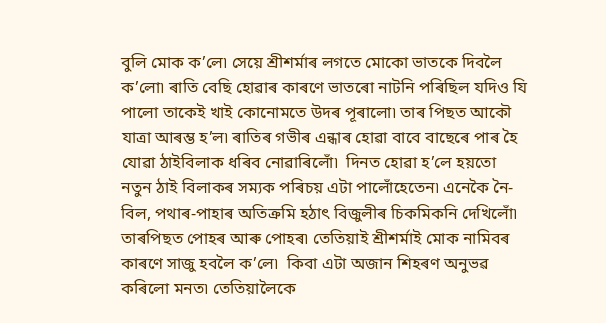বুলি মোক ক’লে৷ সেয়ে শ্ৰীশৰ্মাৰ লগতে মোকো ভাতকে দিবলৈ ক’লো৷ ৰাতি বেছি হোৱাৰ কাৰণে ভাতৰো নাটনি পৰিছিল যদিও যি পালো তাকেই খাই কোনোমতে উদৰ পূৰালো৷ তাৰ পিছত আকৌ যাত্ৰা আৰম্ভ হ’ল৷ ৰাতিৰ গভীৰ এন্ধাৰ হোৱা বাবে বাছেৰে পাৰ হৈ যোৱা ঠাইবিলাক ধৰিব নোৱাৰিলোঁ৷  দিনত হোৱা হ’লে হয়তো নতুন ঠাই বিলাকৰ সম্যক পৰিচয় এটা পালোঁহেতেন৷ এনেকৈ নৈ-বিল, পথাৰ-পাহাৰ অতিক্ৰমি হঠাৎ বিজুলীৰ চিকমিকনি দেখিলোঁ৷  তাৰপিছত পোহৰ আৰু পোহৰ৷ তেতিয়াই শ্ৰীশৰ্মাই মোক নামিবৰ কাৰণে সাজু হবলৈ ক’লে৷  কিবা এটা অজান শিহৰণ অনুভৱ কৰিলো মনত৷ তেতিয়ালৈকে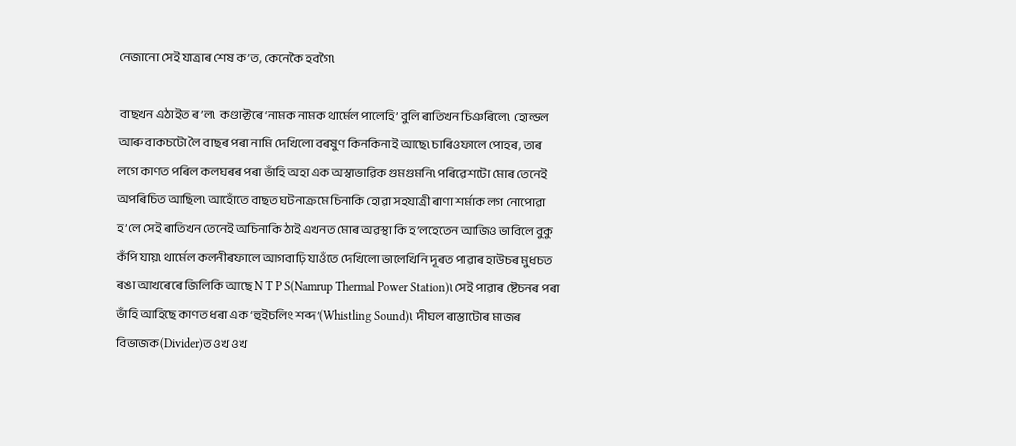নেজানো সেই যাত্ৰাৰ শেষ ক’ত, কেনেকৈ হবগৈ৷

 বাছখন এঠাইত ৰ’ল৷  কণ্ডাক্টৰে ‘নামক নামক থাৰ্মেল পালেহি’ বুলি ৰাতিখন চিঞৰিলে৷  হোল্ডল আৰু বাকচটো লৈ বাছৰ পৰা নামি দেখিলো বৰষুণ কিনকিনাই আছে৷ চাৰিওফালে পোহৰ, তাৰ লগে কাণত পৰিল কলঘৰৰ পৰা ভাঁহি অহা এক অস্বাভাৱিক গুমগুমনি৷ পৰিৱেশটো মোৰ তেনেই অপৰিচিত আছিল৷ আহোঁতে বাছত ঘটনাক্ৰমে চিনাকি হোৱা সহযাত্ৰী ৰাণা শৰ্মাক লগ নোপোৱা হ’লে সেই ৰাতিখন তেনেই অচিনাকি ঠাই এখনত মোৰ অৱস্থা কি হ’লহেতেন আজিও ভাবিলে বুকু কঁপি যায়৷ থাৰ্মেল কলনীৰফালে আগবাঢ়ি যাওঁতে দেখিলো ভালেখিনি দূৰত পাৱাৰ হাউচৰ মুধচত ৰঙা আখৰেৰে জিলিকি আছে N T P S(Namrup Thermal Power Station)৷ সেই পাৱাৰ ষ্টেচনৰ পৰা ভাঁহি আহিছে কাণত ধৰা এক ‘হুইচলিং শব্দ’(Whistling Sound)৷  দীঘল ৰাস্তাটোৰ মাজৰ বিভাজক(Divider)ত ওখ ওখ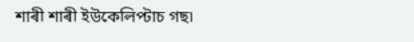শাৰী শাৰী ইউকেলিপ্টাচ গছ৷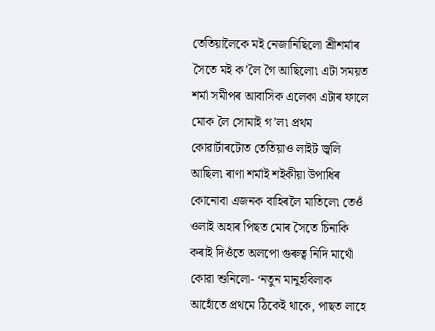তেতিয়ালৈকে মই নেজানিছিলো শ্ৰীশৰ্মাৰ সৈতে মই ক’লৈ গৈ আছিলো৷ এটা সময়ত শৰ্মা সমীপৰ আবাসিক এলেকা এটাৰ ফালে মোক লৈ সোমাই গ’ল৷ প্ৰথম কোৱাৰ্টাৰটোত তেতিয়াও লাইট জ্বলি আছিল৷ ৰাণা শৰ্মাই শইকীয়া উপাধিৰ কোনোবা এজনক বাহিৰলৈ মাতিলে৷ তেওঁ ওলাই অহাৰ পিছত মোৰ সৈতে চিনাকি কৰাই দিওঁতে অলপো গুৰুত্ব নিদি মাথোঁ কোৱা শুনিলো- ‘নতুন মানুহবিলাক আহোঁতে প্ৰথমে ঠিকেই থাকে, পাছত লাহে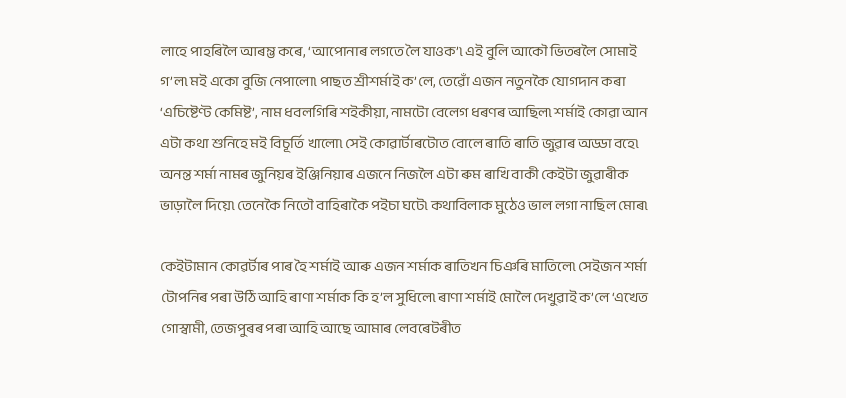লাহে পাহৰিলৈ আৰম্ভ কৰে, ‘আপোনাৰ লগতে লৈ যাওক’৷ এই বুলি আকৌ ভিতৰলৈ সোমাই গ’ল৷ মই একো বুজি নেপালো৷ পাছত শ্ৰীশৰ্মাই ক’লে, তেৱোঁ এজন নতুনকৈ যোগদান কৰা ‘এচিষ্টেণ্ট কেমিষ্ট’, নাম ধবলগিৰি শইকীয়া, নামটো বেলেগ ধৰণৰ আছিল৷ শৰ্মাই কোৱা আন এটা কথা শুনিহে মই বিচূৰ্তি খালো৷ সেই কোৱাৰ্টাৰটোত বোলে ৰাতি ৰাতি জুৱাৰ অড্ডা বহে৷ অনন্ত শৰ্মা নামৰ জুনিয়ৰ ইঞ্জিনিয়াৰ এজনে নিজলৈ এটা ৰুম ৰাখি বাকী কেইটা জুৱাৰীক ভাড়ালৈ দিয়ে৷ তেনেকৈ নিতৌ বাহিৰাকৈ পইচা ঘটে৷ কথাবিলাক মুঠেও ভাল লগা নাছিল মোৰ৷

কেইটামান কোৱৰ্টাৰ পাৰ হৈ শৰ্মাই আৰু এজন শৰ্মাক ৰাতিখন চিঞৰি মাতিলে৷ সেইজন শৰ্মা টোপনিৰ পৰা উঠি আহি ৰাণা শৰ্মাক কি হ’ল সুধিলে৷ ৰাণা শৰ্মাই মোলৈ দেখুৱাই ক’লে ‘এখেত গোস্বামী, তেজপুৰৰ পৰা আহি আছে আমাৰ লেবৰেটৰীত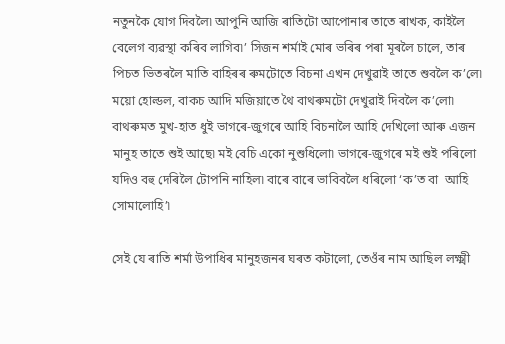নতুনকৈ যোগ দিবলৈ৷ আপুনি আজি ৰাতিটো আপোনাৰ তাতে ৰাখক, কাইলৈ বেলেগ ব্যৱস্থা কৰিব লাগিব৷’ সিজন শৰ্মাই মোৰ ভৰিৰ পৰা মূৰলৈ চালে, তাৰ পিচত ভিতৰলৈ মাতি বাহিৰৰ ৰুমটোতে বিচনা এখন দেখুৱাই তাতে শুবলৈ ক’লে৷ ময়ো হোল্ডল, বাকচ আদি মজিয়াতে থৈ বাথৰুমটো দেখুৱাই দিবলৈ ক’লো৷  বাথৰুমত মুখ-হাত ধুই ভাগৰে-জুগৰে আহি বিচনালৈ আহি দেখিলো আৰু এজন মানুহ তাতে শুই আছে৷ মই বেচি একো নুশুধিলো৷ ভাগৰে-জুগৰে মই শুই পৰিলো যদিও বহু দেৰিলৈ টোপনি নাহিল৷ বাৰে বাৰে ভাবিবলৈ ধৰিলো ‘ক’ত বা  আহি সোমালোহি’৷

সেই যে ৰাতি শৰ্মা উপাধিৰ মানুহজনৰ ঘৰত কটালো, তেওঁৰ নাম আছিল লক্ষ্মী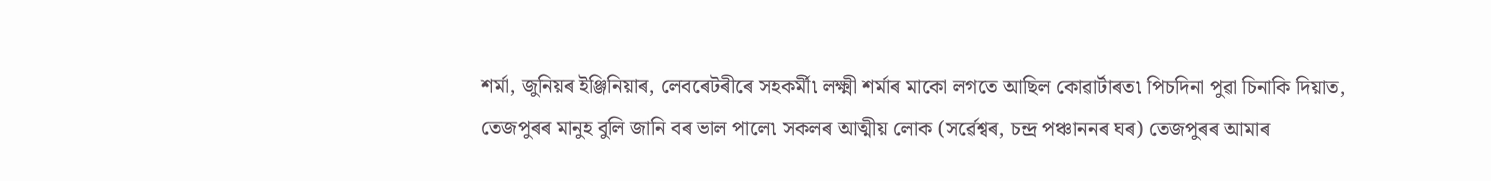শৰ্মা, জুনিয়ৰ ইঞ্জিনিয়াৰ, লেবৰেটৰীৰে সহকৰ্মী৷ লক্ষ্মী শৰ্মাৰ মাকো লগতে আছিল কোৱাৰ্টাৰত৷ পিচদিনা পুৱা চিনাকি দিয়াত, তেজপুৰৰ মানুহ বুলি জানি বৰ ভাল পালে৷ সকলৰ আত্মীয় লোক (সৰ্ৱেশ্বৰ, চন্দ্ৰ পঞ্চাননৰ ঘৰ) তেজপুৰৰ আমাৰ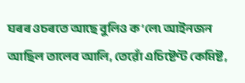ঘৰৰ ওচৰতে আছে বুলিও ক’লে৷ আইনজন আছিল তালেব আলি, তেৱোঁ এচিষ্টেণ্ট কেমিষ্ট,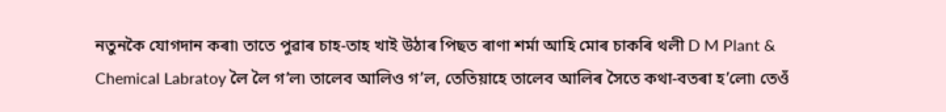নতুনকৈ যোগদান কৰা৷ তাতে পুৱাৰ চাহ-তাহ খাই উঠাৰ পিছত ৰাণা শৰ্মা আহি মোৰ চাকৰি থলী D M Plant & Chemical Labratoy লৈ লৈ গ’ল৷ তালেব আলিও গ’ল, তেতিয়াহে তালেব আলিৰ সৈতে কথা-বতৰা হ’লো৷ তেওঁ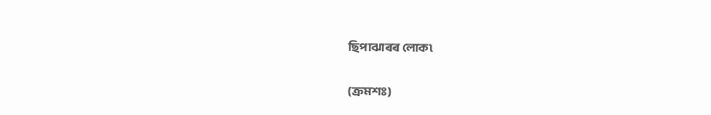ছিপাঝাৰৰ লোক৷

(ক্ৰমশঃ)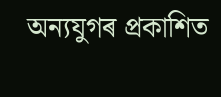অন্যযুগৰ প্ৰকাশিত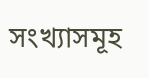সংখ্যাসমূহ